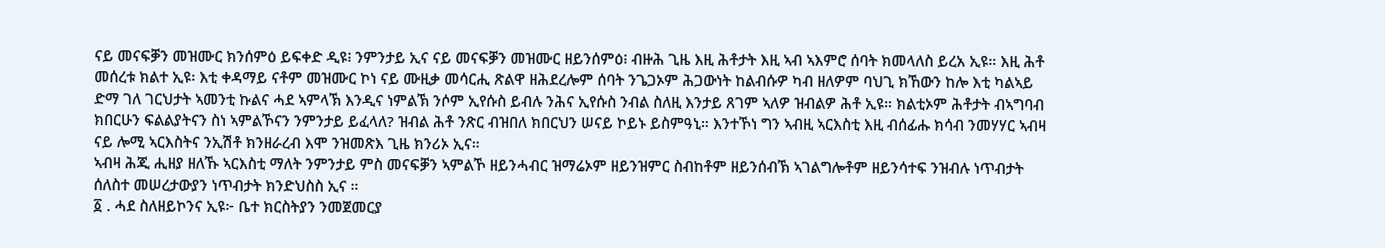ናይ መናፍቓን መዝሙር ክንሰምዕ ይፍቀድ ዲዩ፧ ንምንታይ ኢና ናይ መናፍቓን መዝሙር ዘይንሰምዕ፧ ብዙሕ ጊዜ እዚ ሕቶታት እዚ ኣብ ኣእምሮ ሰባት ክመላለስ ይረአ ኢዩ። እዚ ሕቶ መሰረቱ ክልተ ኢዩ፡ እቲ ቀዳማይ ናቶም መዝሙር ኮነ ናይ ሙዚቃ መሳርሒ ጽልዋ ዘሕደረሎም ሰባት ንጌጋኦም ሕጋውነት ከልብሱዎ ካብ ዘለዎም ባህጊ ክኸውን ከሎ እቲ ካልኣይ ድማ ገለ ገርህታት ኣመንቲ ኩልና ሓደ ኣምላኽ እንዲና ነምልኽ ንሶም ኢየሱስ ይብሉ ንሕና ኢየሱስ ንብል ስለዚ እንታይ ጸገም ኣለዎ ዝብልዎ ሕቶ ኢዩ። ክልቲኦም ሕቶታት ብኣግባብ ክበርሁን ፍልልያትናን ስነ ኣምልኾናን ንምንታይ ይፈላለ? ዝብል ሕቶ ንጽር ብዝበለ ክበርህን ሠናይ ኮይኑ ይስምዓኒ። እንተኾነ ግን ኣብዚ ኣርእስቲ እዚ ብሰፊሑ ክሳብ ንመሃሃር ኣብዛ ናይ ሎሚ ኣርእስትና ንኢሽቶ ክንዘራረብ እሞ ንዝመጽእ ጊዜ ክንሪኦ ኢና።
ኣብዛ ሕጂ ሒዘያ ዘለኹ ኣርእስቲ ማለት ንምንታይ ምስ መናፍቓን ኣምልኾ ዘይንሓብር ዝማሬኦም ዘይንዝምር ስብከቶም ዘይንሰብኽ ኣገልግሎቶም ዘይንሳተፍ ንዝብሉ ነጥብታት ሰለስተ መሠረታውያን ነጥብታት ክንድህስስ ኢና ።
፩ . ሓደ ስለዘይኮንና ኢዩ፦ ቤተ ክርስትያን ንመጀመርያ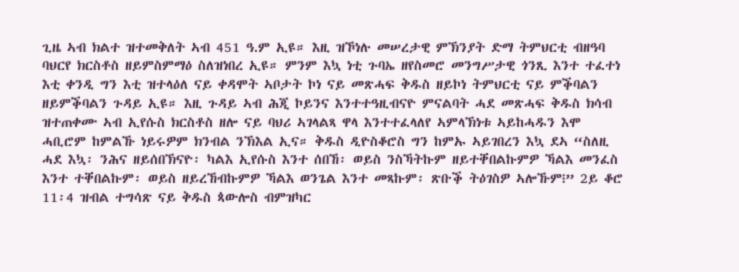ጊዜ ኣብ ክልተ ዝተመቅለት ኣብ 451 ዓ.ም ኢዩ። እዚ ዝኾነሉ መሠረታዊ ምኽንያት ድማ ትምህርቲ ብዘዓባ ባህርየ ክርስቶስ ዘይምስምማዕ ስለዝነበረ ኢዩ። ምንም እኳ ነቲ ጉባኤ ዘየስመሮ መንግሥታዊ ጎንጺ እንተ ተፈተነ እቲ ቀንዲ ግን እቲ ዝተላዕለ ናይ ቀዳሞት ኣቦታት ኮነ ናይ መጽሓፍ ቅዱስ ዘይኮነ ትምህርቲ ናይ ምቕባልን ዘይምቕባልን ጉዳይ ኢዩ። እዚ ጉዳይ ኣብ ሕጂ ኮይንና እንተተዓዚብናዮ ምናልባት ሓደ መጽሓፍ ቅዱስ ክሳብ ዝተጠቀሙ ኣብ ኢየሱስ ክርስቶስ ዘሎ ናይ ባህሪ ኣገላልጻ ዋላ እንተተፈላለየ ኣምላኽነቱ ኣይከሓዱን እሞ ሓቢሮም ከምልኹ ነይሩዎም ክንብል ንኽእል ኢና። ቅዱስ ዲዮስቆሮስ ግን ከምኡ ኣይገበረን እኳ ደኣ “ስለዚ ሓደ እኳ፡ ንሕና ዘይሰበኽናዮ፡ ካልእ ኢየሱስ እንተ ሰበኸ፡ ወይስ ንስኻትኩም ዘይተቐበልኩምዎ ኻልእ መንፈስ እንተ ተቐበልኩም፡ ወይስ ዘይረኸብኩምዎ ኻልእ ወንጌል እንተ መጻኩም፡ ጽቡቕ ትዕገስዎ ኣሎኹም᎒” 2ይ ቆሮ 11፡4 ዝብል ተግሳጽ ናይ ቅዱስ ጳውሎስ ብምዝካር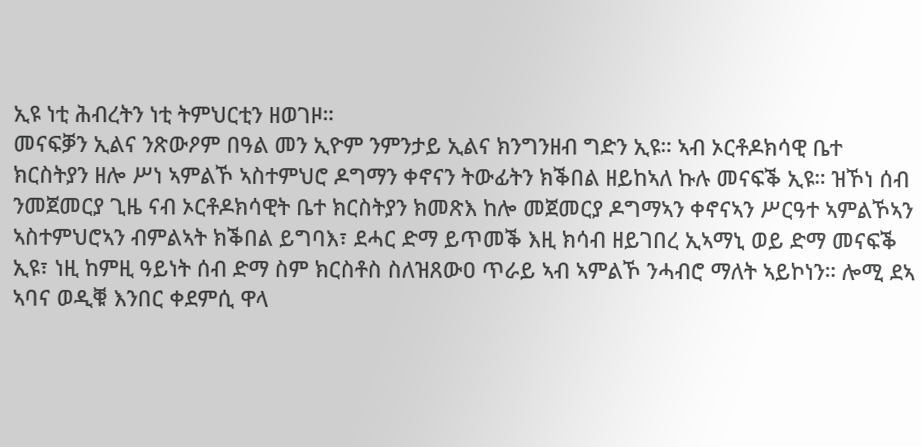ኢዩ ነቲ ሕብረትን ነቲ ትምህርቲን ዘወገዞ።
መናፍቓን ኢልና ንጽውዖም በዓል መን ኢዮም ንምንታይ ኢልና ክንግንዘብ ግድን ኢዩ። ኣብ ኦርቶዶክሳዊ ቤተ ክርስትያን ዘሎ ሥነ ኣምልኾ ኣስተምህሮ ዶግማን ቀኖናን ትውፊትን ክቕበል ዘይከኣለ ኩሉ መናፍቕ ኢዩ። ዝኾነ ሰብ ንመጀመርያ ጊዜ ናብ ኦርቶዶክሳዊት ቤተ ክርስትያን ክመጽእ ከሎ መጀመርያ ዶግማኣን ቀኖናኣን ሥርዓተ ኣምልኾኣን ኣስተምህሮኣን ብምልኣት ክቕበል ይግባእ፣ ደሓር ድማ ይጥመቕ እዚ ክሳብ ዘይገበረ ኢኣማኒ ወይ ድማ መናፍቕ ኢዩ፣ ነዚ ከምዚ ዓይነት ሰብ ድማ ስም ክርስቶስ ስለዝጸውዐ ጥራይ ኣብ ኣምልኾ ንሓብሮ ማለት ኣይኮነን። ሎሚ ደኣ ኣባና ወዲቑ እንበር ቀደምሲ ዋላ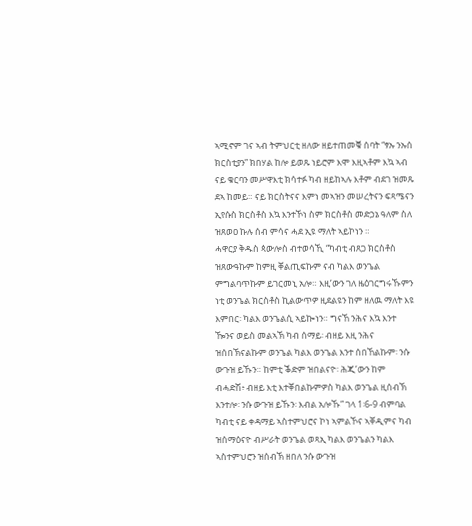ኣሚኖም ገና ኣብ ትምህርቲ ዘለው ዘይተጠመቑ ሰባት “ፃኡ ንኡሰ ክርስቲያን” ክበሃል ከሎ ይወጹ ነይሮም እሞ እዚኣቶም እኳ ኣብ ናይ ቁርባን መሥዋእቲ ክሳተፉ ካብ ዘይከኣሉ እቶም ብደገ ዝመጹ ደኣ ከመይ። ናይ ክርስትናና እምነ መኣዝን መሠረትናን ፍጻሜናን ኢየሱስ ክርስቶስ እኳ እንተኾነ ስም ክርስቶስ መድኃኔ ዓለም ስለ ዝጸወዐ ኩሉ ሰብ ምሳና ሓደ ኢዩ ማለት ኣይኮነን ።
ሓዋርያ ቅዱስ ጳውሎስ ብተወሳኺ “ካብቲ ብጸጋ ክርስቶስ ዝጸውዓኩም ከምዚ ቐልጢፍኩም ናብ ካልእ ወንጌል ምግልባጥኩም ይገርመኒ አሎ። እዚ’ውን ገለ ዜዕገርግሩኹምን ነቲ ወንጌል ክርስቶስ ኪልውጥዎ ዚደልዩን ከም ዘለዉ ማለት እዩ እምበር፡ ካልእ ወንጌልሲ ኣይኰነን። ግናኸ ንሕና እኳ እንተ ዀንና ወይስ መልኣኽ ካብ ሰማይ፡ ብዘይ እዚ ንሕና ዝሰበኽናልኩም ወንጌል ካልእ ወንጌል እንተ ሰበኸልኩም፡ ንሱ ውጉዝ ይኹን። ከምቲ ቕድም ዝበልናዮ፡ ሕጂ’ውን ከም ብሓድሽ፥ ብዘይ እቲ እተቐበልኩምዎስ ካልእ ወንጌል ዚሰብኽ እንተሎ፡ ንሱ ውጉዝ ይኹን፡ እብል አሎኹ” ገላ 1፡6-9 ብምባል ካብቲ ናይ ቀዳማይ ኣስተምህሮና ኮነ ኣምልኾና ኣቐዲምና ካብ ዝሰማዕናዮ ብሥራት ወንጌል ወጻኢ ካልእ ወንጌልን ካልእ ኣስተምህሮን ዝሰብኽ ዘበለ ንሱ ውጉዝ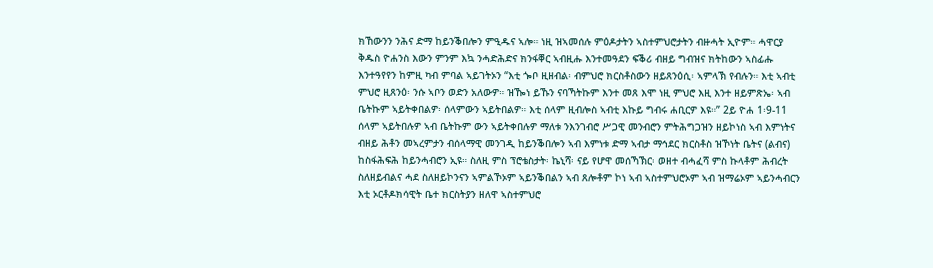ክኸውንን ንሕና ድማ ከይንቕበሎን ምዒዱና ኣሎ። ነዚ ዝኣመሰሉ ምዕዶታትን ኣስተምህሮታትን ብዙሓት ኢዮም። ሓዋርያ ቅዱስ ዮሐንስ እውን ምንም እኳ ንሓድሕድና ክንፋቐር ኣብዚሑ እንተመዓደን ፍቕሪ ብዘይ ግብዝና ክትከውን ኣስፊሑ እንተዓየየን ከምዚ ካብ ምባል ኣይገትኦን “እቲ ጐቦ ዚዘብል፡ ብምህሮ ክርስቶስውን ዘይጸንዕሲ፡ ኣምላኽ የብሉን። እቲ ኣብቲ ምህሮ ዚጸንዕ፡ ንሱ ኣቦን ወድን አለውዎ። ዝዀነ ይኹን ናባኻትኩም እንተ መጸ እሞ ነዚ ምህሮ እዚ እንተ ዘይምጽኤ፡ ኣብ ቤትኩም ኣይትቀበልዎ፡ ሰላምውን ኣይትበልዎ። እቲ ሰላም ዚብሎስ ኣብቲ እኩይ ግብሩ ሐቢርዎ እዩ።” 2ይ ዮሐ 1፡9-11 ሰላም ኣይትበሉዎ ኣብ ቤትኩም ውን ኣይትቀበሉዎ ማለቱ ንእንገብሮ ሥጋዊ መንብሮን ምትሕግጋዝን ዘይኮነስ ኣብ እምነትና ብዘይ ሕቶን መኣረምታን ብሰላማዊ መንገዲ ከይንቕበሎን ኣብ እምነቱ ድማ ኣብታ ማኅደር ክርስቶስ ዝኾነት ቤትና (ልብና) ከስፋሕፍሕ ከይንሓብሮን ኢዩ። ስለዚ ምስ ፕሮቴስታት፡ ኬኒሻ፡ ናይ የሆዋ መሰኻኽር፡ ወዘተ ብሓፈሻ ምስ ኩላቶም ሕብረት ስለዘይብልና ሓደ ስለዘይኮንናን ኣምልኾኦም ኣይንቕበልን ኣብ ጸሎቶም ኮነ ኣብ ኣስተምህሮኦም ኣብ ዝማሬኦም ኣይንሓብርን እቲ ኦርቶዶክሳዊት ቤተ ክርስትያን ዘለዋ ኣስተምህሮ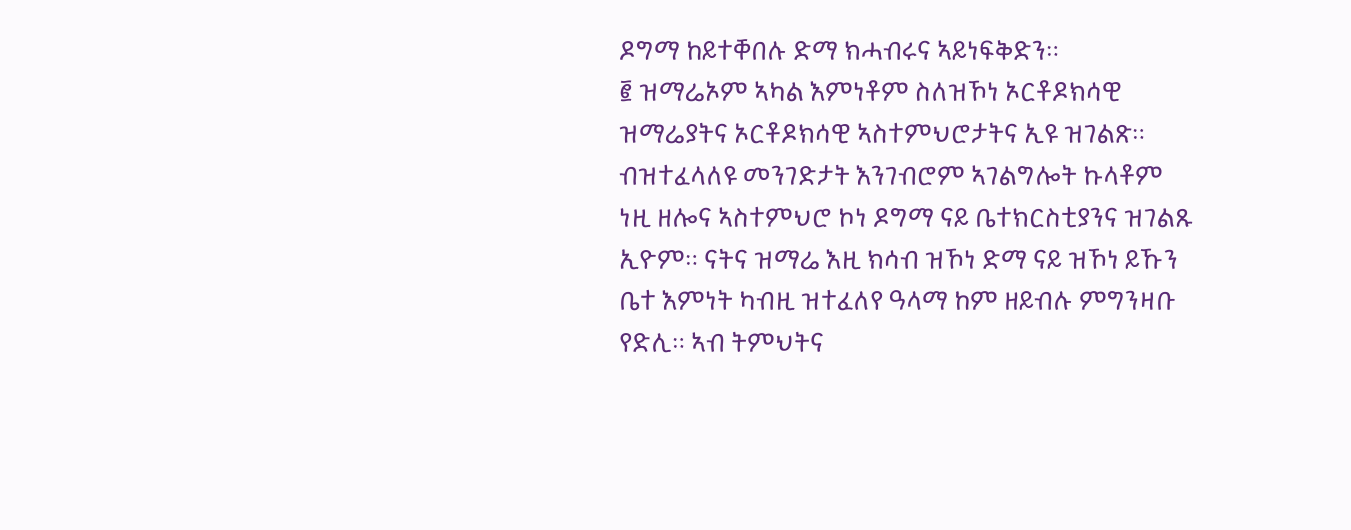ዶግማ ከይተቐበሉ ድማ ክሓብሩና ኣይነፍቅድን።
፪ ዝማሬኦም ኣካል እምነቶም ስለዝኾነ ኦርቶዶክሳዊ ዝማሬያትና ኦርቶዶክሳዊ ኣስተምህሮታትና ኢዩ ዝገልጽ። ብዝተፈላለዩ መንገድታት እንገብሮም ኣገልግሎት ኩላቶም ነዚ ዘሎና ኣስተምህሮ ኮነ ዶግማ ናይ ቤተክርስቲያንና ዝገልጹ ኢዮም። ናትና ዝማሬ እዚ ክሳብ ዝኾነ ድማ ናይ ዝኾነ ይኹን ቤተ እምነት ካብዚ ዝተፈለየ ዓላማ ከም ዘይብሉ ምግንዛቡ የድሊ። ኣብ ትምህትና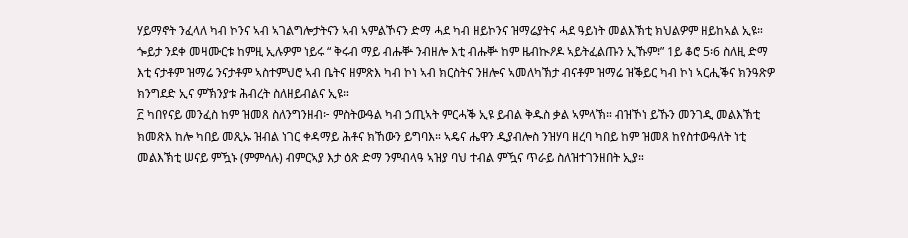ሃይማኖት ንፈላለ ካብ ኮንና ኣብ ኣገልግሎታትናን ኣብ ኣምልኾናን ድማ ሓደ ካብ ዘይኮንና ዝማሬያትና ሓደ ዓይነት መልእኽቲ ክህልዎም ዘይከኣል ኢዩ። ጐይታ ንደቀ መዛሙርቱ ከምዚ ኢሉዎም ነይሩ “ ቅሩብ ማይ ብሑቝ ንብዘሎ እቲ ብሑቝ ከም ዜብኲዖዶ ኣይትፈልጡን ኢኹም፧” 1ይ ቆሮ 5፡6 ስለዚ ድማ እቲ ናታቶም ዝማሬ ንናታቶም ኣስተምህሮ ኣብ ቤትና ዘምጽእ ካብ ኮነ ኣብ ክርስትና ንዘሎና ኣመለካኽታ ብናቶም ዝማሬ ዝቕይር ካብ ኮነ ኣርሒቕና ክንዓጽዎ ክንግደድ ኢና ምኽንያቱ ሕብረት ስለዘይብልና ኢዩ።
፫ ካበየናይ መንፈስ ከም ዝመጸ ስለንግንዘብ፦ ምስትውዓል ካብ ኃጢኣት ምርሓቕ ኢዩ ይብል ቅዱስ ቃል ኣምላኽ። ብዝኾነ ይኹን መንገዲ መልእኽቲ ክመጽእ ከሎ ካበይ መጺኡ ዝብል ነገር ቀዳማይ ሕቶና ክኸውን ይግባእ። ኣዴና ሔዋን ዲያብሎስ ንዝሃባ ዘረባ ካበይ ከም ዝመጸ ከየስተውዓለት ነቲ መልእኽቲ ሠናይ ምዃኑ (ምምሳሉ) ብምርኣያ እታ ዕጽ ድማ ንምብላዓ ኣዝያ ባህ ተብል ምዃና ጥራይ ስለዝተገንዘበት ኢያ።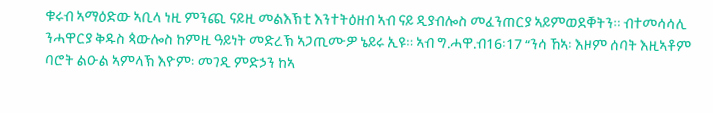ቁሩብ ኣማዕድው ኣቢላ ነዚ ምንጪ ናይዚ መልእኽቲ እንተትዕዘብ ኣብ ናይ ዲያብሎስ መፈንጠርያ ኣይምወደቐትን። ብተመሳሳሊ ንሓዋርያ ቅዱስ ጳውሎስ ከምዚ ዓይነት መድረኽ ኣጋጢሙዎ ኔይሩ ኢዩ። ኣብ ግ.ሓዋ.ብ16፡17 “ንሳ ኸኣ፡ እዞም ሰባት እዚኣቶም ባሮት ልዑል ኣምላኽ እዮም፡ መገዲ ምድኃን ከኣ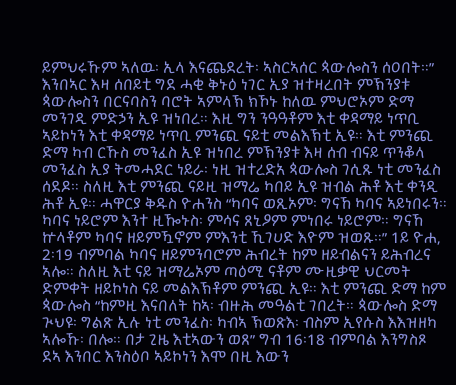ይምህሩኹም ኣለዉ፡ ኢላ እናጨደረት፡ ኣስርኣሰር ጳውሎስን ሰዐበት።” እንበኣር እዛ ሰበይቲ ግደ ሓቂ ቅኑዕ ነገር ኢያ ዝተዛረበት ምኽንያቱ ጳውሎስን በርናባስን ባሮት ኣምላኽ ክኾኑ ከለዉ ምህሮኦም ድማ መንገዲ ምድኃን ኢዩ ዝነበረ። እዚ ግን ንዓዓቶም እቲ ቀዳማይ ነጥቢ ኣይኮነን እቲ ቀዳማይ ነጥቢ ምንጪ ናይቲ መልእኽቲ ኢዩ። እቲ ምንጪ ድማ ካብ ርኹስ መንፈስ ኢዩ ዝነበረ ምኽንያቱ እዛ ሰብ ብናይ ጥንቆላ መንፈስ ኢያ ትመሓደር ነይራ፡ ነዚ ዝተረድአ ጳውሎስ ገሲጹ ነቲ መንፈስ ሰደዶ። ስለዚ እቲ ምንጪ ናይዚ ዝማሬ ካበይ ኢዩ ዝብል ሕቶ እቲ ቀንዲ ሕቶ ኢዩ። ሓዋርያ ቅዱስ ዮሐንስ “ካባና ወጺኦም፡ ግናኸ ካባና ኣይነበሩን። ካባና ነይሮም እንተ ዚዀኑስ፡ ምሳና ጸኒዖም ምነበሩ ነይሮም። ግናኸ ኵላቶም ካባና ዘይምዃኖም ምእንቲ ኺገሀድ እዮም ዝወጹ።” 1ይ ዮሐ, 2፡19 ብምባል ካባና ዘይምንባሮም ሕብረት ከም ዘይብልናን ይሕብረና ኣሎ። ስለዚ እቲ ናይ ዝማሬኦም ጣዕሚ ናቶም ሙዚቃዊ ህርመት ድምቀት ዘይኮነስ ናይ መልእኽቶም ምንጪ ኢዩ። እቲ ምንጪ ድማ ከም ጳውሎስ “ከምዚ እናበለት ከኣ፡ ብዙሕ መዓልቲ ገበረት። ጳውሎስ ድማ ጒህዩ፡ ግልጽ ኢሉ ነቲ መንፈስ፡ ካብኣ ኽወጽእ፡ ብስም ኢየሱስ እእዝዘካ ኣሎኹ፡ በሎ። በታ ጊዜ እቲኣውን ወጸ” ግብ 16፡18 ብምባል እንግስጾ ደኣ እንበር እንስዕቦ ኣይኮነን እሞ በዚ እውን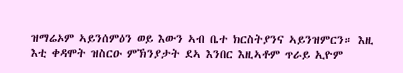ዝማሬኦም ኣይንሰምዕን ወይ እውን ኣብ ቤተ ክርስትያንና ኣይንዝምርን። እዚ እቲ ቀዳሞት ዝስርዑ ምኽንያታት ደኣ እንበር እዚኣቶም ጥራይ ኢዮም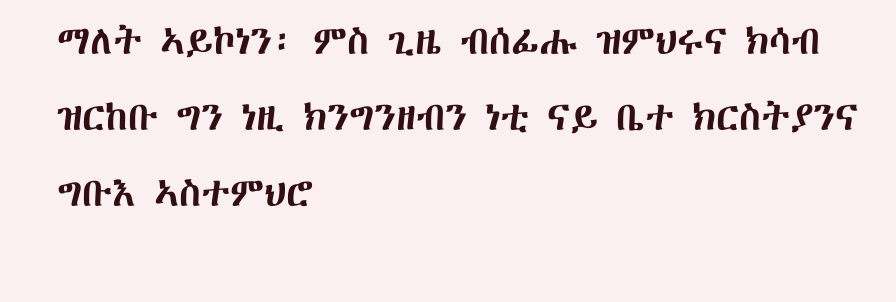ማለት ኣይኮነን፡ ምስ ጊዜ ብሰፊሑ ዝምህሩና ክሳብ ዝርከቡ ግን ነዚ ክንግንዘብን ነቲ ናይ ቤተ ክርስትያንና ግቡእ ኣስተምህሮ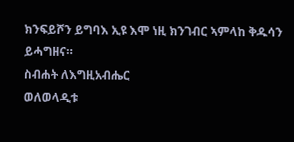ክንፍይሾን ይግባእ ኢዩ እሞ ነዚ ክንገብር ኣምላከ ቅዱሳን ይሓግዘና።
ስብሐት ለእግዚአብሔር
ወለወላዲቱ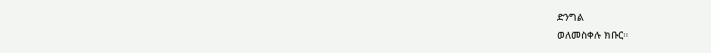ድንግል
ወለመስቀሉ ክቡር።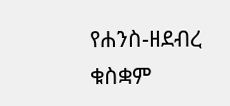የሐንስ-ዘደብረ ቁስቋም